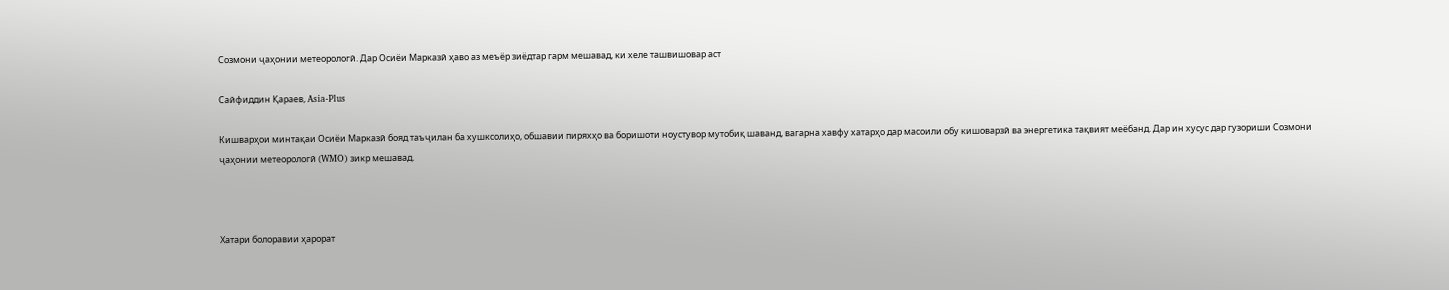Созмони ҷаҳонии метеорологӣ. Дар Осиёи Марказӣ ҳаво аз меъёр зиёдтар гарм мешавад, ки хеле ташвишовар аст

Сайфиддин Қараев, Asia-Plus

Кишварҳои минтақаи Осиёи Марказӣ бояд таъҷилан ба хушксолиҳо, обшавии пиряхҳо ва боришоти ноустувор мутобиқ шаванд, вагарна хавфу хатарҳо дар масоили обу кишоварзӣ ва энергетика тақвият меёбанд. Дар ин хусус дар гузориши Созмони ҷаҳонии метеорологӣ (WMO) зикр мешавад.



Хатари болоравии ҳарорат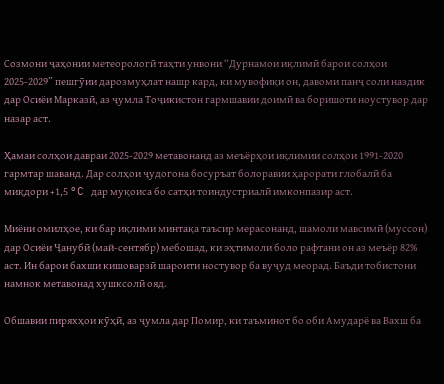Созмони ҷаҳонии метеорологӣ таҳти унвони “Дурнамои иқлимӣ барои солҳои 2025-2029” пешгӯии дарозмуҳлат нашр кард, ки мувофиқи он, давоми панҷ соли наздик дар Осиёи Марказӣ, аз ҷумла Тоҷикистон гармшавии доимӣ ва боришоти ноустувор дар назар аст.

Ҳамаи солҳои давраи 2025-2029 метавонанд аз меъёрҳои иқлимии солҳои 1991-2020 гармтар шаванд. Дар солҳои ҷудогона босуръат болоравии ҳарорати глобалӣ ба миқдори +1,5 °C дар муқоиса бо сатҳи тоиндустриалӣ имконпазир аст.

Миёни омилҳое, ки бар иқлими минтақа таъсир мерасонанд, шамоли мавсимӣ (муссон) дар Осиёи Ҷанубӣ (май-сентябр) мебошад, ки эҳтимоли боло рафтани он аз меъёр 82% аст. Ин барои бахши кишоварзӣ шароити ностувор ба вуҷуд меорад. Баъди тобистони намнок метавонад хушксолӣ ояд.

Обшавии пиряхҳои кӯҳӣ, аз ҷумла дар Помир, ки таъминот бо оби Амударё ва Вахш ба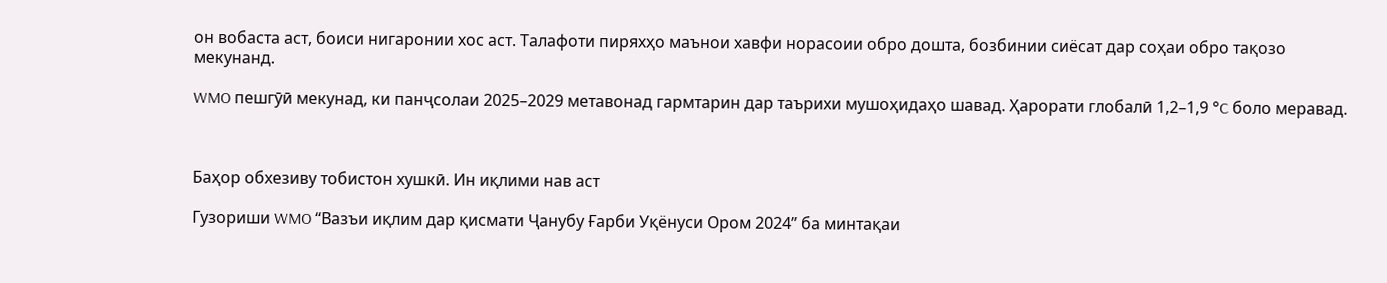он вобаста аст, боиси нигаронии хос аст. Талафоти пиряхҳо маънои хавфи норасоии обро дошта, бозбинии сиёсат дар соҳаи обро тақозо мекунанд.

WMO пешгӯӣ мекунад, ки панҷсолаи 2025–2029 метавонад гармтарин дар таърихи мушоҳидаҳо шавад. Ҳарорати глобалӣ 1,2–1,9 °C боло меравад.



Баҳор обхезиву тобистон хушкӣ. Ин иқлими нав аст

Гузориши WMO “Вазъи иқлим дар қисмати Ҷанубу Ғарби Уқёнуси Ором 2024” ба минтақаи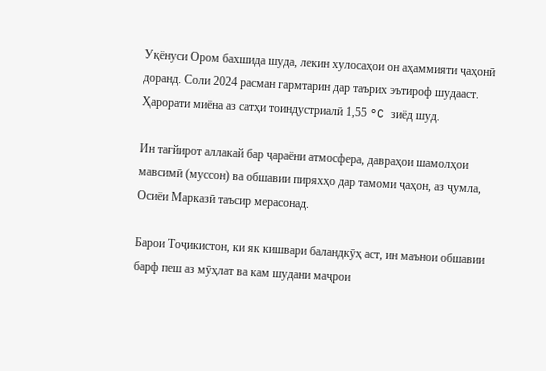Уқёнуси Ором бахшида шуда, лекин хулосаҳои он аҳаммияти ҷаҳонӣ доранд. Соли 2024 расман гармтарин дар таърих эътироф шудааст. Ҳарорати миёна аз сатҳи тоиндустриалӣ 1,55 °C зиёд шуд.

Ин тағйирот аллакай бар ҷараёни атмосфера, давраҳои шамолҳои мавсимӣ (муссон) ва обшавии пиряхҳо дар тамоми ҷаҳон, аз ҷумла, Осиёи Марказӣ таъсир мерасонад.

Барои Тоҷикистон, ки як кишвари баландкӯҳ аст, ин маънои обшавии барф пеш аз мӯҳлат ва кам шудани маҷрои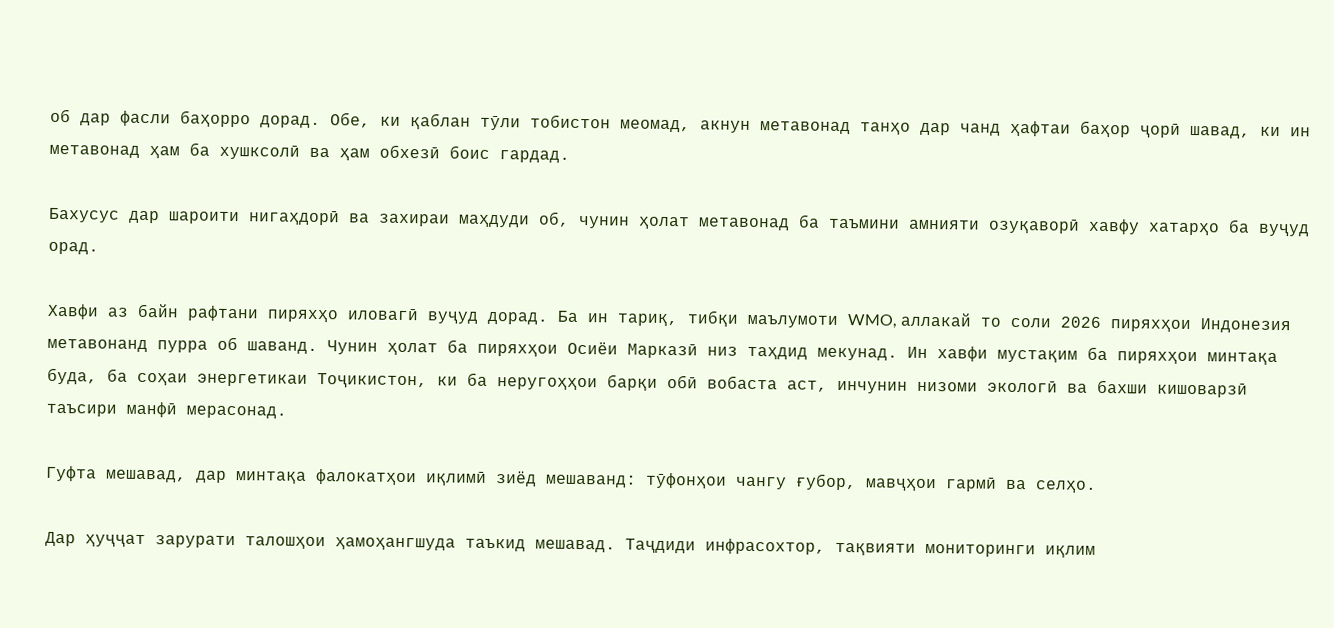об дар фасли баҳорро дорад. Обе, ки қаблан тӯли тобистон меомад, акнун метавонад танҳо дар чанд ҳафтаи баҳор ҷорӣ шавад, ки ин метавонад ҳам ба хушксолӣ ва ҳам обхезӣ боис гардад.

Бахусус дар шароити нигаҳдорӣ ва захираи маҳдуди об, чунин ҳолат метавонад ба таъмини амнияти озуқаворӣ хавфу хатарҳо ба вуҷуд орад.

Хавфи аз байн рафтани пиряхҳо иловагӣ вуҷуд дорад. Ба ин тариқ, тибқи маълумоти WMO, аллакай то соли 2026 пиряхҳои Индонезия метавонанд пурра об шаванд. Чунин ҳолат ба пиряхҳои Осиёи Марказӣ низ таҳдид мекунад. Ин хавфи мустақим ба пиряхҳои минтақа буда, ба соҳаи энергетикаи Тоҷикистон, ки ба неругоҳҳои барқи обӣ вобаста аст, инчунин низоми экологӣ ва бахши кишоварзӣ таъсири манфӣ мерасонад.

Гуфта мешавад, дар минтақа фалокатҳои иқлимӣ зиёд мешаванд: тӯфонҳои чангу ғубор, мавҷҳои гармӣ ва селҳо.

Дар ҳуҷҷат зарурати талошҳои ҳамоҳангшуда таъкид мешавад. Таҷдиди инфрасохтор, тақвияти мониторинги иқлим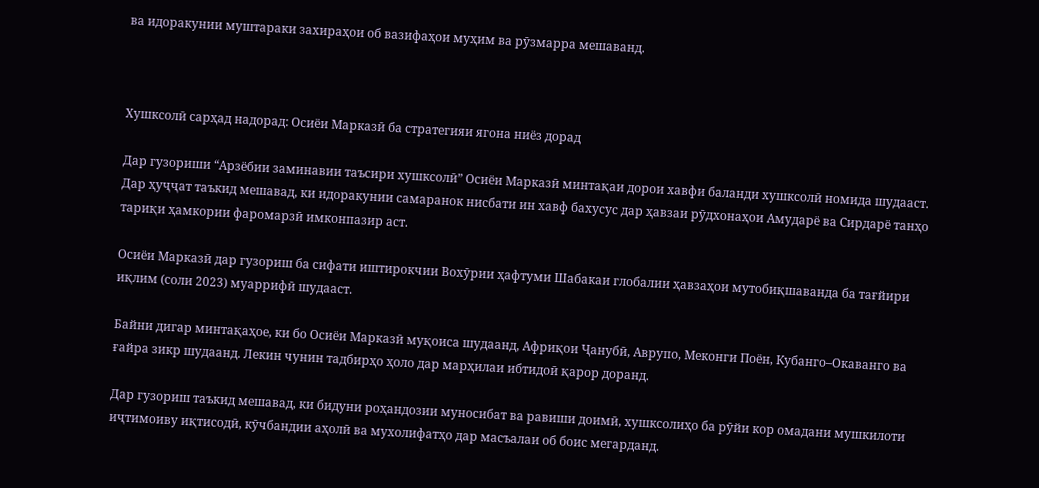ва идоракунии муштараки захираҳои об вазифаҳои муҳим ва рӯзмарра мешаванд.



Хушксолӣ сарҳад надорад: Осиёи Марказӣ ба стратегияи ягона ниёз дорад

Дар гузориши “Арзёбии заминавии таъсири хушксолӣ” Осиёи Марказӣ минтақаи дорои хавфи баланди хушксолӣ номида шудааст. Дар ҳуҷҷат таъкид мешавад, ки идоракунии самаранок нисбати ин хавф бахусус дар ҳавзаи рӯдхонаҳои Амударё ва Сирдарё танҳо тариқи ҳамкории фаромарзӣ имконпазир аст.

Осиёи Марказӣ дар гузориш ба сифати иштирокчии Вохӯрии ҳафтуми Шабакаи глобалии ҳавзаҳои мутобиқшаванда ба тағйири иқлим (соли 2023) муаррифӣ шудааст.

Байни дигар минтақаҳое, ки бо Осиёи Марказӣ муқоиса шудаанд, Африқои Ҷанубӣ, Аврупо, Меконги Поён, Кубанго–Окаванго ва ғайра зикр шудаанд. Лекин чунин тадбирҳо ҳоло дар марҳилаи ибтидоӣ қарор доранд.

Дар гузориш таъкид мешавад, ки бидуни роҳандозии муносибат ва равиши доимӣ, хушксолиҳо ба рӯйи кор омадани мушкилоти иҷтимоиву иқтисодӣ, кӯчбандии аҳолӣ ва мухолифатҳо дар масъалаи об боис мегарданд.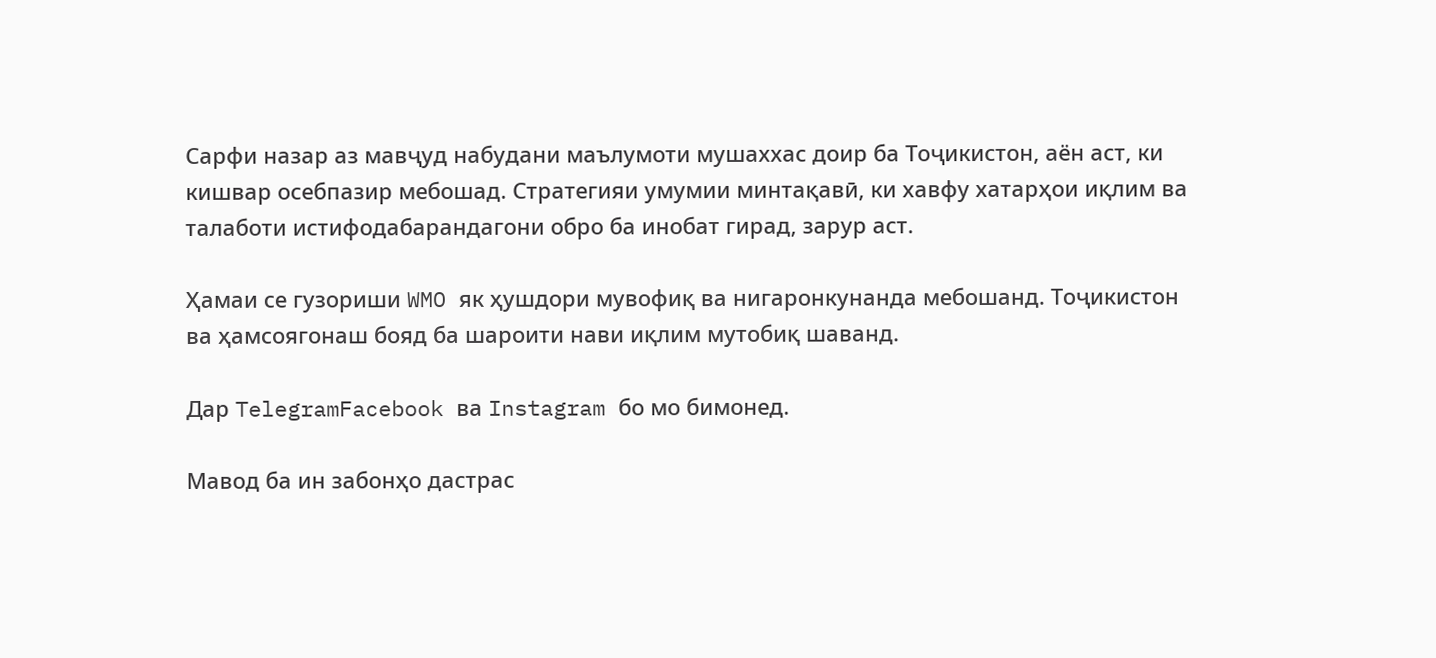Сарфи назар аз мавҷуд набудани маълумоти мушаххас доир ба Тоҷикистон, аён аст, ки кишвар осебпазир мебошад. Стратегияи умумии минтақавӣ, ки хавфу хатарҳои иқлим ва талаботи истифодабарандагони обро ба инобат гирад, зарур аст.

Ҳамаи се гузориши WMO як ҳушдори мувофиқ ва нигаронкунанда мебошанд. Тоҷикистон ва ҳамсоягонаш бояд ба шароити нави иқлим мутобиқ шаванд.

Дар TelegramFacebook ва Instagram бо мо бимонед.

Мавод ба ин забонҳо дастрас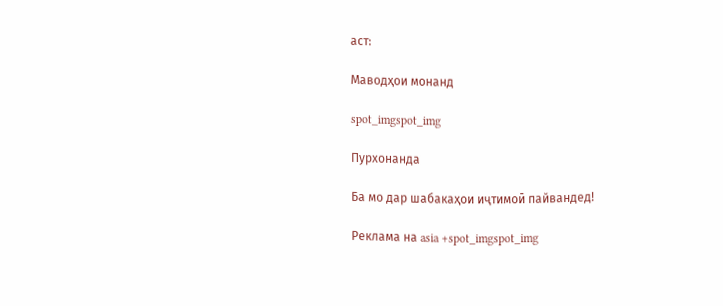аст:

Маводҳои монанд

spot_imgspot_img

Пурхонанда

Ба мо дар шабакаҳои иҷтимоӣ пайвандед!

Реклама на asia +spot_imgspot_img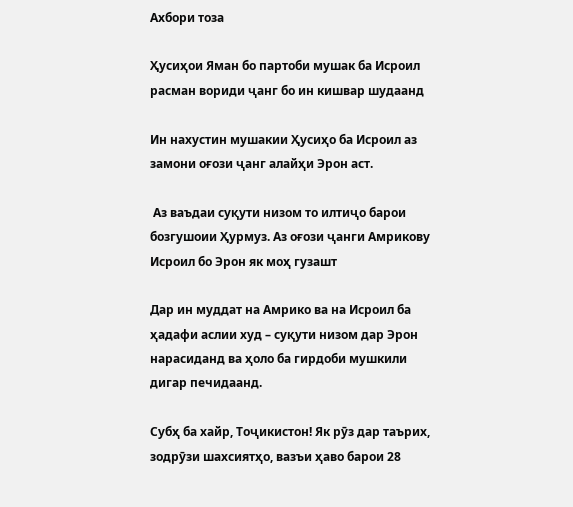Ахбори тоза

Ҳусиҳои Яман бо партоби мушак ба Исроил расман вориди ҷанг бо ин кишвар шудаанд

Ин нахустин мушакии Ҳусиҳо ба Исроил аз замони оғози ҷанг алайҳи Эрон аст.

 Аз ваъдаи суқути низом то илтиҷо барои бозгушоии Ҳурмуз. Аз оғози ҷанги Амрикову Исроил бо Эрон як моҳ гузашт

Дар ин муддат на Амрико ва на Исроил ба ҳадафи аслии худ – суқути низом дар Эрон нарасиданд ва ҳоло ба гирдоби мушкили дигар печидаанд.

Субҳ ба хайр, Тоҷикистон! Як рӯз дар таърих, зодрӯзи шахсиятҳо, вазъи ҳаво барои 28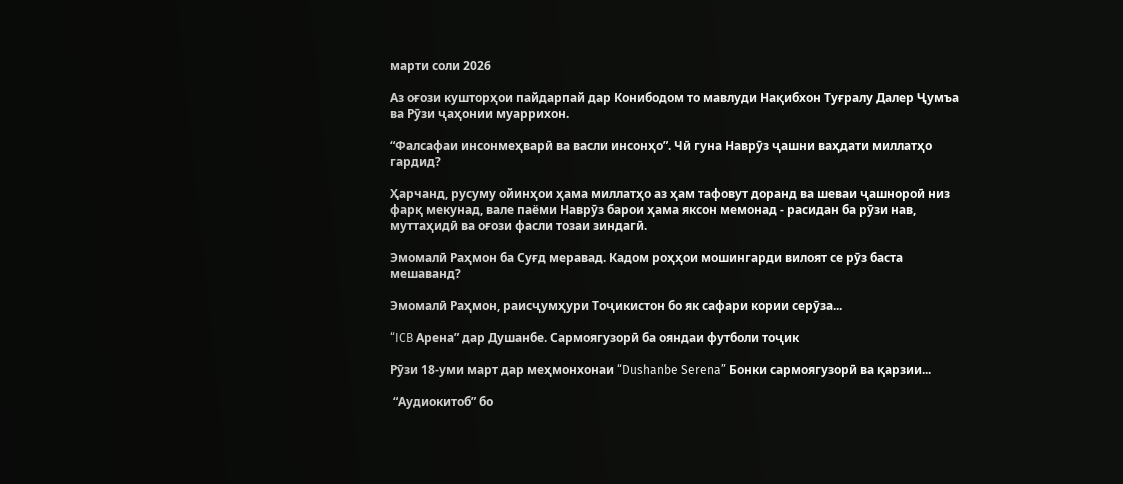марти соли 2026

Аз оғози кушторҳои пайдарпай дар Конибодом то мавлуди Нақибхон Туғралу Далер Ҷумъа ва Рӯзи ҷаҳонии муаррихон.

“Фалсафаи инсонмеҳварӣ ва васли инсонҳо”. Чӣ гуна Наврӯз ҷашни ваҳдати миллатҳо гардид?

Ҳарчанд, русуму ойинҳои ҳама миллатҳо аз ҳам тафовут доранд ва шеваи ҷашнороӣ низ фарқ мекунад, вале паёми Наврӯз барои ҳама яксон мемонад - расидан ба рӯзи нав, муттаҳидӣ ва оғози фасли тозаи зиндагӣ.

Эмомалӣ Раҳмон ба Суғд меравад. Кадом роҳҳои мошингарди вилоят се рӯз баста мешаванд?

Эмомалӣ Раҳмон, раисҷумҳури Тоҷикистон бо як сафари кории серӯза...

“ICB Арена” дар Душанбе. Сармоягузорӣ ба ояндаи футболи тоҷик

Рӯзи 18-уми март дар меҳмонхонаи “Dushanbe Serena” Бонки сармоягузорӣ ва қарзии...

 “Аудиокитоб” бо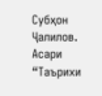Субҳон Ҷалилов. Асари “Таърихи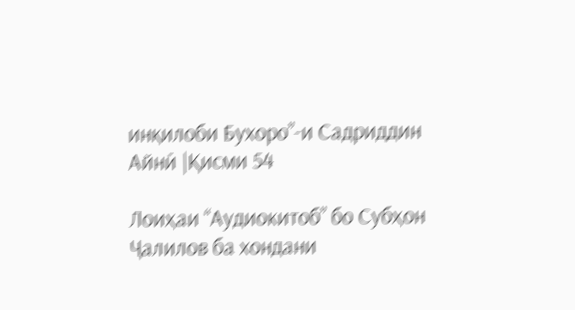инқилоби Бухоро”-и Садриддин Айнӣ |Қисми 54

Лоиҳаи “Аудиокитоб” бо Субҳон Ҷалилов ба хондани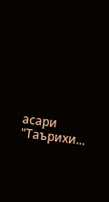асари "Таърихи...